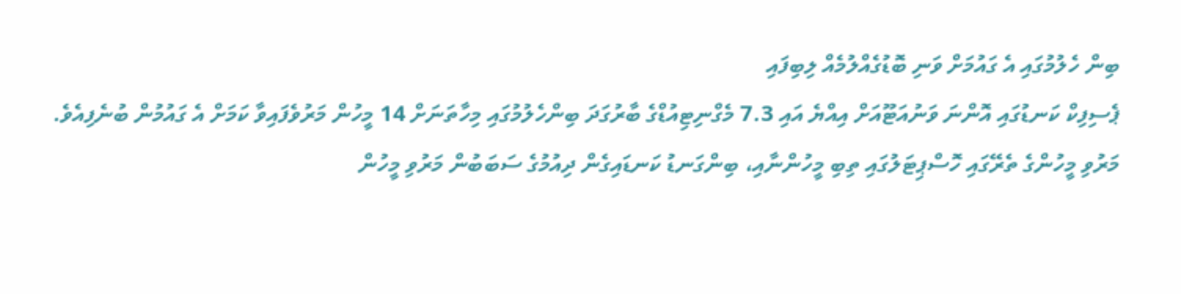ބިން ހެލުމުގައި އެ ގައުމަށް ވަނި ބޮޑުގެއްލުމެއް ލިބިފައި
ޕެސިފިކް ކަނޑުގައި އޮންނަ ވަނުއަޓޫއަށް އިއްޔެ އައި 7.3 މެގްނިޓިއުޑްގެ ބާރުގަދަ ބިންހެލުމުގައި މިހާތަނަށް 14 މީހުން މަރުވެފައިވާ ކަމަށް އެ ގައުމުން ބުނެފިއެވެ.
މަރުވި މީހުންގެ ތެރޭގައި ހޮސްޕިޓަލުގައި ތިބި މީހުންނާއި، ބިންގަނޑު ކަނޑައިގެން ދިއުމުގެ ސަބަބުން މަރުވި މީހުން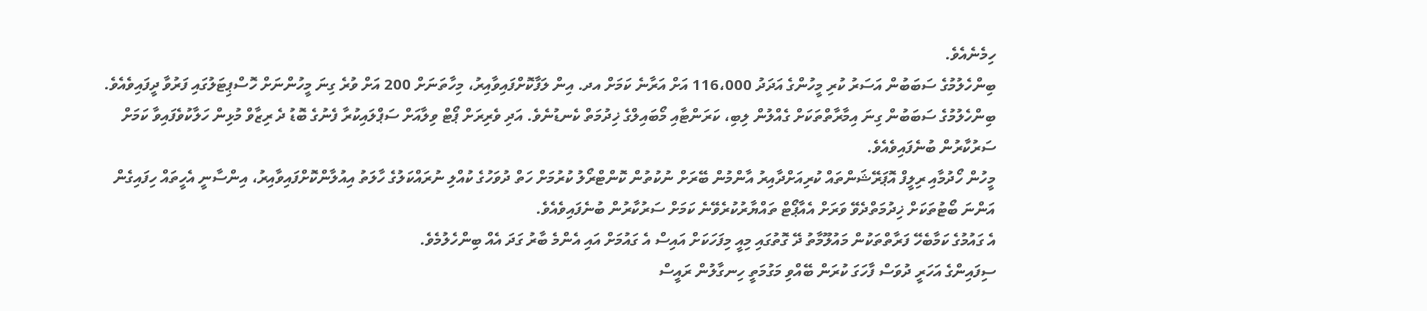ހިމެނެއެވެ.
ބިންހެލުމުގެ ސަބަބުން އަސަރު ކުރި މީހުންގެ އަދަދު 116،000 އަށް އަރާނެ ކަމަށް އދ. އިން ލަފާކޮށްފައިވާއިރު، މިހާތަނަށް 200 އަށް ވުރެ ގިނަ މީހުންނަށް ހޮސްޕިޓަލުގައި ފަރުވާ ދީފައިވެއެވެ.
ބިންހެލުމުގެ ސަބަބުން ގިނަ އިމާރާތްތަކަށް ގެއްލުން ލިބި، ކަރަންޓާއި މޯބައިލްގެ ޚިދުމަތް ކެނޑުނެވެ. އަދި ވެރިރަށް ޕޯޓް ވިލާއަށް ސަޕްލައިކުރާ ފެނުގެ ބޮޑު ދެ ރިޒާވް މުޅިން ހަލާކުވެފައިވާ ކަމަށް ސަރުކާރުން ބުނެފައިވެއެވެ.
މީހުން ހޯދުމާއި ރިލީފް އޮޕަރޭޝަންތައް ކުރިއަށްދާއިރު އާންމުން ބޭރަށް ނުކުތުން ކޮންޓްރޯލު ކުރުމަށް ހަތް ދުވަހުގެ ކުއްލި ނުރައްކަލުގެ ހާލަތު އިއުލާންކޮށްފައިވާއިރު، އިންސާނީ އެހީތައް ހިފައިގެން އަންނަ ބޯޓުތަކަށް ޚިދުމަތްދެވޭ ވަރަށް އެއާޕޯޓް ތައްޔާރުކުރެވޭނެ ކަމަށް ސަރުކާރުން ބުނެފައިވެއެވެ.
އެ ގައުމުގެ ކަމާބެހޭ ފަރާތްތަކުން މައުލޫމާތު ދޭ ގޮތުގައި މިއީ މިފަހަކަށް އައިސް އެ ގައުމަށް އައި އެންމެ ބާރު ގަދަ އެއް ބިންހެލުމެވެ.
ސިފައިންގެ އަހަރީ ދުވަސް ފާހަގަ ކުރަން ބޭއްވި މަގުމަތީ ހިނގާލުން ރައީސް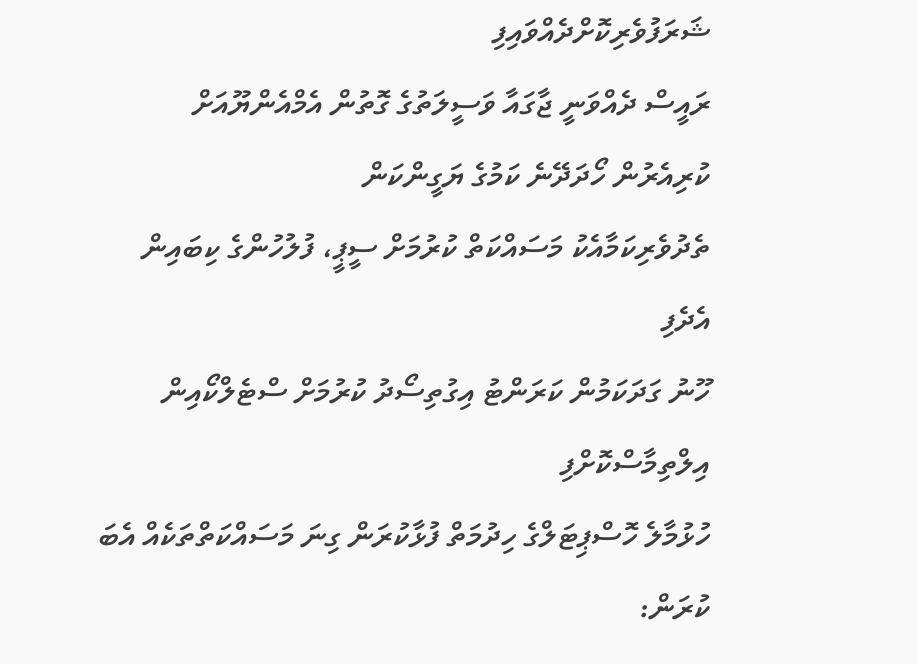ޝަރަފުވެރިކޮށްދެއްވައިފި
ރައީސް ދެއްވަނީ ޖާގައާ ވަސީލަތުގެ ގޮތުން އެމްއެންޔޫއަށް ކުރިއެރުން ހޯދަދޭނެ ކަމުގެ ޔަގީންކަން
ތެދުވެރިކަމާއެކު މަސައްކަތް ކުރުމަށް ސީޕީ، ފުލުހުންގެ ކިބައިން އެދެފި
ހޫނު ގަދަކަމުން ކަރަންޓު އިގުތިސޯދު ކުރުމަށް ސްޓެލްކޯއިން އިލްތިމާސްކޮށްފި
ހުޅުމާލެ ހޮސްޕިޓަލްގެ ހިދުމަތް ފުޅާކުރަން ގިނަ މަސައްކަތްތަކެއް އެބަ ކުރަން: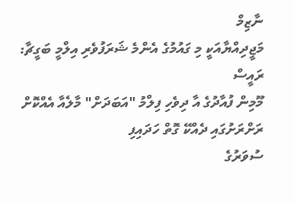ނާޒިމް
މަޖީދިއްޔާއަކީ މި ގައުމުގެ އެންމެ ޝަރަފުވެރި އިލްމީ ބަގީޗާ: ރައީސް
މޫމިން ފުއާދުގެ އާ ދިވެހި ފިލްމު "އަބަދަށް" މާލެއާ އެއްކޮށް ރަށްރަށުގައި ދެއްކޭ ގޮތް ހަދައިފި
ސުވަރުގެ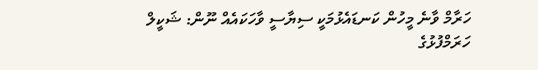ހަރާމް ވާނެ މީހުން ކަނޑައެޅުމަކީ ސިޔާސީ ވާހަކައެއް ނޫން: ޝަކީލް
ހަރަމްފުޅުގެ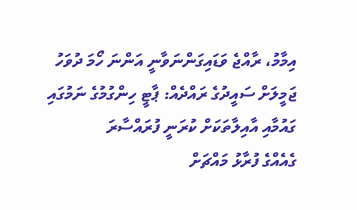އިމާމު، ރާއްޖެ ވަޑައިގަންނަވާނީ އަންނަ ހޯމަ ދުވަހު
ޖަމީލަށް ސައީދުގެ ރައްދެއް: ޕާޓީ ހިންގުމުގެ ނަމުގައި ގައުމާއި އާއިލާތަކަށް ކުރަނީ ފުރައްސާރަ
ގެއެއްގެ ފުރާޅު މައްޗަށް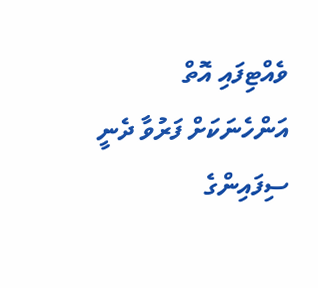ވެއްޓިފައި އޮތް އަންހެނަކަށް ފަރުވާ ދެނީ
ސިފައިންގެ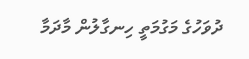ދުވަހުގެ މަގުމަތީ ހިނގާލުން މާދަމާ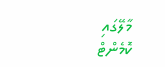މާލޭގައި
ކޮމެންޓް